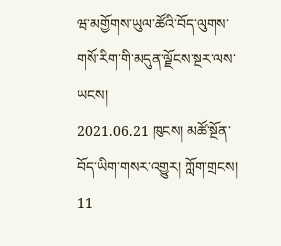ཝ་མགྱོགས་ཡུལ་ཚོའི་བོད་ལུགས་གསོ་རིག་གི་མདུན་ལྗོངས་སྔར་ལས་ཡངས།
2021.06.21 ཁུངས། མཚོ་སྔོན་བོད་ཡིག་གསར་འགྱུར། ཀློག་གྲངས། 11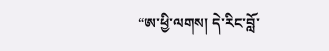“ཨ་ཕྱི་ལགས། དེ་རིང་བློ་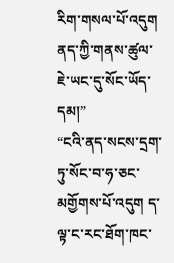རིག་གསལ་པོ་འདུག ནད་ཀྱི་གནས་ཚུལ་ཇེ་ཡང་དུ་སོང་ཡོད་དམ།”
“ངའི་ནད་སངས་དྲག་ཏུ་སོང་བ་ཧ་ཅང་མགྱོགས་པོ་འདུག ད་ལྟ་ང་རང་ཐོག་ཁང་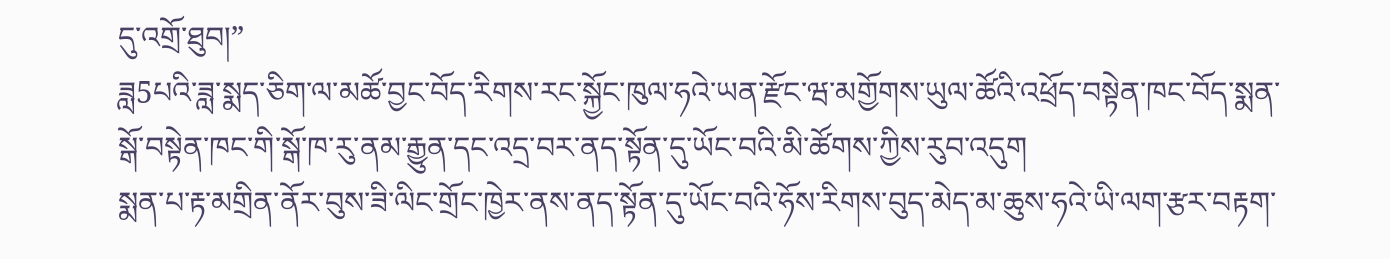དུ་འགྲོ་ཐུབ།”
ཟླ5པའི་ཟླ་སྨད་ཅིག་ལ་མཚོ་བྱང་བོད་རིགས་རང་སྐྱོང་ཁུལ་ཧའེ་ཡན་རྫོང་ཝ་མགྱོགས་ཡུལ་ཚོའི་འཕྲོད་བསྟེན་ཁང་བོད་སྨན་སྒོ་བསྟེན་ཁང་གི་སྒོ་ཁ་རུ་ནམ་རྒྱུན་དང་འདྲ་བར་ནད་སྟོན་དུ་ཡོང་བའི་མི་ཚོགས་ཀྱིས་རུབ་འདུག
སྨན་པ་རྟ་མགྲིན་ནོར་བུས་ཟི་ལིང་གྲོང་ཁྱེར་ནས་ནད་སྟོན་དུ་ཡོང་བའི་ཧོས་རིགས་བུད་མེད་མ་ཆུས་ཧའེ་ཡི་ལག་རྩར་བརྟག་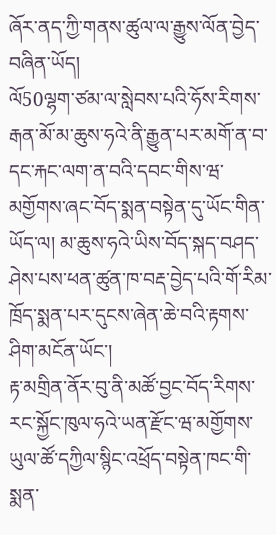ཞོར་ནད་ཀྱི་གནས་ཚུལ་ལ་རྒྱུས་ལོན་བྱེད་བཞིན་ཡོད།
ལོ50ལྷག་ཙམ་ལ་སླེབས་པའི་ཧོས་རིགས་རྒན་མོ་མ་ཆུས་ཧའེ་ནི་རྒྱུན་པར་མགོ་ན་བ་དང་རྐང་ལག་ན་བའི་དབང་གིས་ཝ་མགྱོགས་ཞང་བོད་སྨན་བསྟེན་དུ་ཡོང་གིན་ཡོད་ལ། མ་ཆུས་ཧའེ་ཡིས་བོད་སྐད་བཤད་ཤེས་པས་ཕན་ཚུན་ཁ་བརྡ་བྱེད་པའི་གོ་རིམ་ཁྲོད་སྨན་པར་དུངས་ཞེན་ཆེ་བའི་རྟགས་ཤིག་མངོན་ཡོང་།
རྟ་མགྲིན་ནོར་བུ་ནི་མཚོ་བྱང་བོད་རིགས་རང་སྐྱོང་ཁུལ་ཧའེ་ཡན་རྫོང་ཝ་མགྱོགས་ཡུལ་ཚོ་དཀྱིལ་སྙིང་འཕྲོད་བསྟེན་ཁང་གི་སྨན་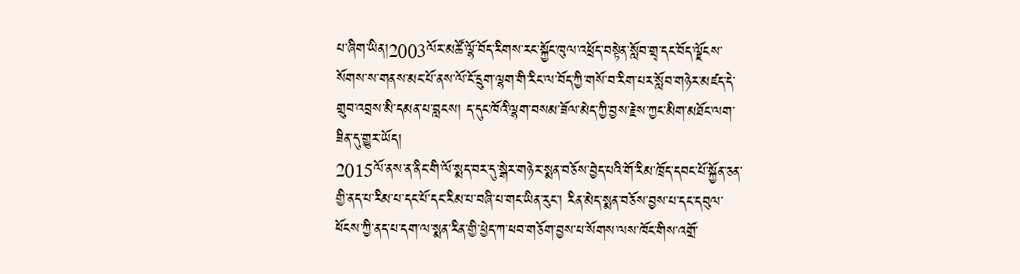པ་ཞིག་ཡིན།2003ལོར་མཚོ་ལྷོ་བོད་རིགས་རང་སྐྱོང་ཁུལ་འཕྲོད་བསྟེན་སློབ་གྲྭ་དང་བོད་ལྗོངས་སོགས་ས་གནས་མང་པོ་ནས་ལོ་ངོ་དྲུག་ལྷག་གི་རིང་ལ་བོད་ཀྱི་གསོ་བ་རིག་པར་སློབ་གཉེར་མཛད་དེ་གྲུབ་འབྲས་མི་དམན་པ་བླངས། ད་དུང་ཁོའི་ལྷག་བསམ་ཟོལ་མེད་ཀྱི་བྱས་རྗེས་ཀྱང་མིག་མཐོང་ལག་ཟིན་དུ་གྱུར་ཡོད།
2015ལོ་ནས་ན་ནིང་གི་ལོ་སྨད་བར་དུ་སྒེར་གཉེར་སྨན་བཅོས་བྱེད་པའི་གོ་རིམ་ཁྲོད་དབང་པོ་སྐྱོན་ཅན་གྱི་ནད་པ་རིམ་པ་དང་པོ་དང་རིམ་པ་བཞི་པ་གང་ཡིན་རུང་། རིན་མེད་སྨན་བཅོས་བྱས་པ་དང་དབུལ་ཕོངས་ཀྱི་ནད་པ་དག་ལ་སྨན་རིན་གྱི་ཕྱེད་ཀ་ཕབ་གཅོག་བྱས་པ་སོགས་ལས་ཁོང་གིས་འགྲོ་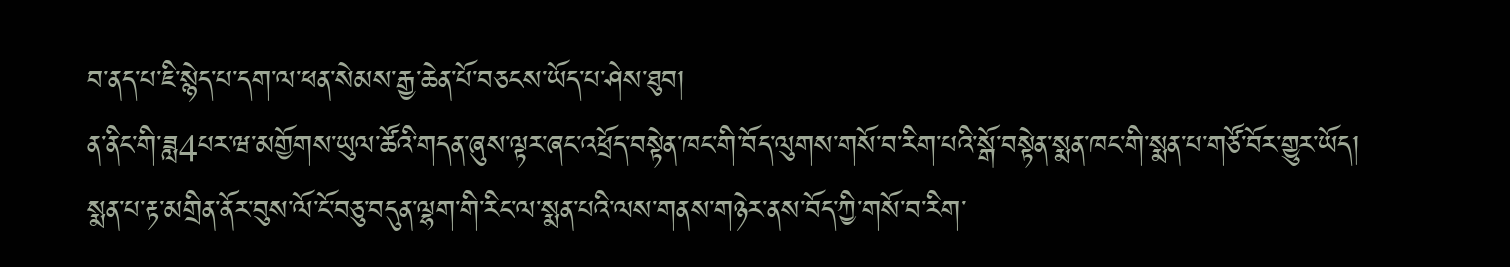བ་ནད་པ་ཇི་སྙེད་པ་དག་ལ་ཕན་སེམས་རྒྱ་ཆེན་པོ་བཅངས་ཡོད་པ་ཤེས་ཐུབ།
ན་ནིང་གི་ཟླ4པར་ཝ་མགྱོགས་ཡུལ་ཚོའི་གདན་ཞུས་ལྟར་ཞང་འཕྲོད་བསྟེན་ཁང་གི་བོད་ལུགས་གསོ་བ་རིག་པའི་སྒོ་བསྟེན་སྨན་ཁང་གི་སྨན་པ་གཙོ་བོར་གྱུར་ཡོད། སྨན་པ་རྟ་མགྲིན་ནོར་བུས་ལོ་ངོ་བཅུ་བདུན་ལྷག་གི་རིང་ལ་སྨན་པའི་ལས་གནས་གཉེར་ནས་བོད་ཀྱི་གསོ་བ་རིག་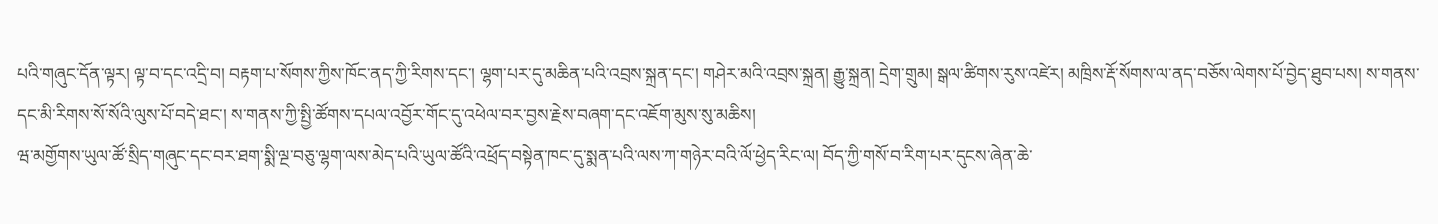པའི་གཞུང་དོན་ལྟར། ལྟ་བ་དང་འདྲི་བ། བརྟག་པ་སོགས་ཀྱིས་ཁོང་ནད་ཀྱི་རིགས་དང་། ལྷག་པར་དུ་མཆིན་པའི་འབྲས་སྐྲན་དང་། གཤེར་མའི་འབྲས་སྐྲན། རྒྱུ་སྐྲན། དྲེག་གྲུམ། སྒལ་ཚིགས་རུས་འཛེར། མཁྲིས་རྡོ་སོགས་ལ་ནད་བཅོས་ལེགས་པོ་བྱེད་ཐུབ་པས། ས་གནས་དང་མི་རིགས་སོ་སོའི་ལུས་པོ་བདེ་ཐང་། ས་གནས་ཀྱི་སྤྱི་ཚོགས་དཔལ་འབྱོར་གོང་དུ་འཕེལ་བར་བྱས་རྗེས་བཞག་དང་འཇོག་མུས་སུ་མཆིས།
ཝ་མགྱོགས་ཡུལ་ཚོ་སྲིད་གཞུང་དང་བར་ཐག་སྨི་ལྔ་བཅུ་ལྷག་ལས་མེད་པའི་ཡུལ་ཚོའི་འཕྲོད་བསྟེན་ཁང་དུ་སྨན་པའི་ལས་ཀ་གཉེར་བའི་ལོ་ཕྱེད་རིང་ལ། བོད་ཀྱི་གསོ་བ་རིག་པར་དུངས་ཞེན་ཆེ་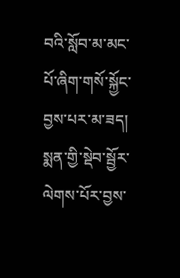བའི་སློབ་མ་མང་པོ་ཞིག་གསོ་སྐྱོང་བྱས་པར་མ་ཟད། སྨན་གྱི་སྡེབ་སྦྱོར་ལེགས་པོར་བྱས་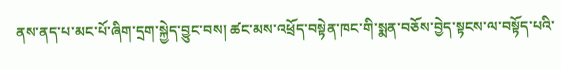ནས་ནད་པ་མང་པོ་ཞིག་དྲག་སྐྱེད་བྱུང་བས། ཚང་མས་འཕྲོད་བསྟེན་ཁང་གི་སྨན་བཅོས་བྱེད་སྟངས་ལ་བསྟོད་པའི་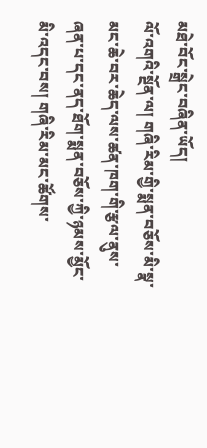མཐེ་བོང་སྒྲེང་བཞིན་ཡོད།
ལོ་འགའི་སྔོན་ལ། གཞི་རིམ་གྱི་སྨན་བཅོས་མི་སྣ་མང་ཆེ་བར་ཆེད་ལས་ཚན་ཁག་གི་རྩལ་ནུས་ཞན་པ་དང་ནད་ཐོག་སྨན་བཅོས་ཀྱི་ཉམས་མྱོང་མི་འདང་བས། གཞི་རིམ་མང་ཚོགས་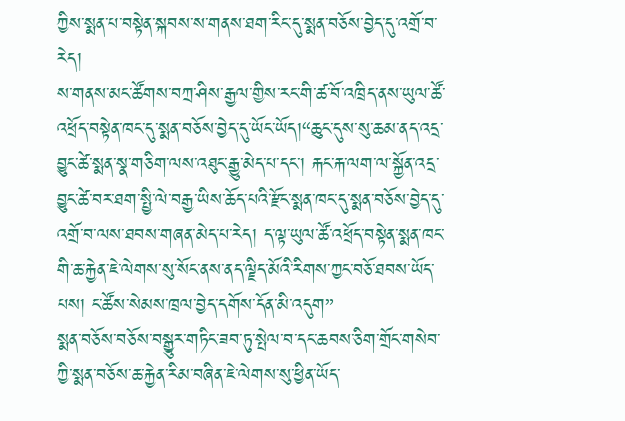ཀྱིས་སྨན་པ་བསྟེན་སྐབས་ས་གནས་ཐག་རིང་དུ་སྨན་བཅོས་བྱེད་དུ་འགྲོ་བ་རེད།
ས་གནས་མང་ཚོགས་བཀྲ་ཤིས་རྒྱལ་གྱིས་རང་གི་ཚ་བོ་འཁྲིད་ནས་ཡུལ་ཚོ་འཕྲོད་བསྟེན་ཁང་དུ་སྨན་བཅོས་བྱེད་དུ་ཡོང་ཡོད།“ཆུང་དུས་སུ་ཆམ་ནད་འདྲ་བྱུང་ཚེ་སྨན་སྣ་གཅིག་ལས་འཐུང་རྒྱུ་མེད་པ་དང་། རྐང་རྐ་ལག་ལ་སྐྱོན་འདྲ་བྱུང་ཚེ་བར་ཐག་སྤྱི་ལེ་བརྒྱ་ཡིས་ཆོད་པའི་རྫོང་སྨན་ཁང་དུ་སྨན་བཅོས་བྱེད་དུ་འགྲོ་བ་ལས་ཐབས་གཞན་མེད་པ་རེད། ད་ལྟ་ཡུལ་ཚོ་འཕྲོད་བསྟེན་སྨན་ཁང་གི་ཆ་རྐྱེན་ཇེ་ལེགས་སུ་སོང་ནས་ནད་ལྗིད་མོའི་རིགས་ཀྱང་བཅོ་ཐབས་ཡོད་པས། ང་ཚོས་སེམས་ཁྲལ་བྱེད་དགོས་དོན་མི་འདུག”
སྨན་བཅོས་བཅོས་བསྒྱུར་གཏིང་ཟབ་ཏུ་སྤེལ་བ་དང་ཆབས་ཅིག་གྲོང་གསེབ་ཀྱི་སྨན་བཅོས་ཆ་རྐྱེན་རིམ་བཞིན་ཇེ་ལེགས་སུ་ཕྱིན་ཡོད་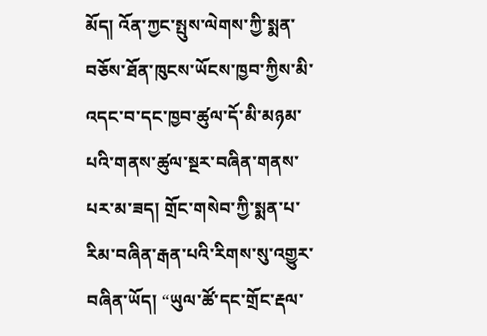མོད། འོན་ཀྱང་སྤུས་ལེགས་ཀྱི་སྨན་བཅོས་ཐོན་ཁུངས་ཡོངས་ཁྱབ་ཀྱིས་མི་འདང་བ་དང་ཁྱབ་ཚུལ་དོ་མི་མཉམ་པའི་གནས་ཚུལ་སྔར་བཞིན་གནས་པར་མ་ཟད། གྲོང་གསེབ་ཀྱི་སྨན་པ་རིམ་བཞིན་རྒན་པའི་རིགས་སུ་འགྱུར་བཞིན་ཡོད། “ཡུལ་ཚོ་དང་གྲོང་རྡལ་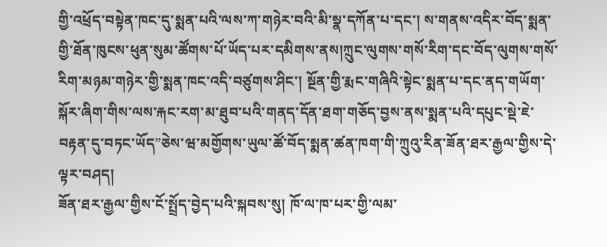གྱི་འཕྲོད་བསྟེན་ཁང་དུ་སྨན་པའི་ལས་ཀ་གཉེར་བའི་མི་སྣ་དཀོན་པ་དང་། ས་གནས་འདིར་བོད་སྨན་གྱི་ཐོན་ཁུངས་ཕུན་སུམ་ཚོགས་པོ་ཡོད་པར་དམིགས་ནས།ཀྲུང་ལུགས་གསོ་རིག་དང་བོད་ལུགས་གསོ་རིག་མཉམ་གཉེར་གྱི་སྨན་ཁང་འདི་བཙུགས་ཤིང་། སྔོན་གྱི་རྨང་གཞིའི་སྟེང་སྨན་པ་དང་ནད་གཡོག་སྐོར་ཞིག་གིས་ལས་རྐང་རག་མ་ཐུབ་པའི་གནད་དོན་ཐག་གཅོད་བྱས་ནས་སྨན་པའི་དཔུང་སྡེ་ཇེ་བརྟན་དུ་བཏང་ཡོད”ཅེས་ཝ་མགྱོགས་ཡུལ་ཚོ་བོད་སྨན་ཚན་ཁག་གི་ཀྲུའུ་རིན་ཟོན་ཐར་རྒྱལ་གྱིས་དེ་ལྟར་བཤད།
ཟོན་ཐར་རྒྱལ་གྱིས་ངོ་སྤྲོད་བྱེད་པའི་སྐབས་སུ། ཁོ་ལ་ཁ་པར་གྱི་ལམ་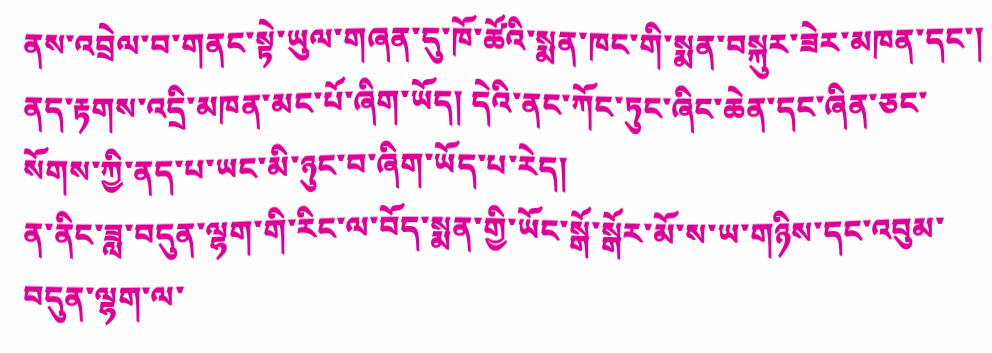ནས་འབྲེལ་བ་གནང་སྟེ་ཡུལ་གཞན་དུ་ཁོ་ཚོའི་སྨན་ཁང་གི་སྨན་བསྐུར་ཟེར་མཁན་དང་། ནད་རྟགས་འདྲི་མཁན་མང་པོ་ཞིག་ཡོད། དེའི་ནང་ཀོང་ཏུང་ཞིང་ཆེན་དང་ཞིན་ཅང་སོགས་ཀྱི་ནད་པ་ཡང་མི་ཉུང་བ་ཞིག་ཡོད་པ་རེད།
ན་ནིང་ཟླ་བདུན་ལྷག་གི་རིང་ལ་བོད་སྨན་གྱི་ཡོང་སྒོ་སྒོར་མོ་ས་ཡ་གཉིས་དང་འབུམ་བདུན་ལྷག་ལ་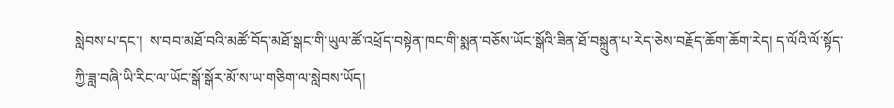སླེབས་པ་དང་།  ས་བབ་མཐོ་བའི་མཚོ་བོད་མཐོ་སྒང་གི་ཡུལ་ཚོ་འཕྲོད་བསྟེན་ཁང་གི་སྨན་བཅོས་ཡོང་སྒོའི་ཟིན་ཐོ་བསྐྲུན་པ་རེད་ཅེས་བརྗོད་ཆོག་ཆོག་རེད། ད་ལོའི་ལོ་སྟོད་ཀྱི་ཟླ་བཞི་ཡི་རིང་ལ་ཡོང་སྒོ་སྒོར་མོ་ས་ཡ་གཅིག་ལ་སླེབས་ཡོད།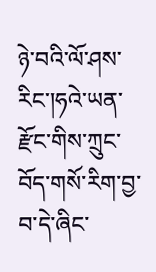ཉེ་བའི་ལོ་ཤས་རིང་།ཧའེ་ཡན་རྫོང་གིས་ཀྲུང་བོད་གསོ་རིག་བྱ་བ་དེ་ཞིང་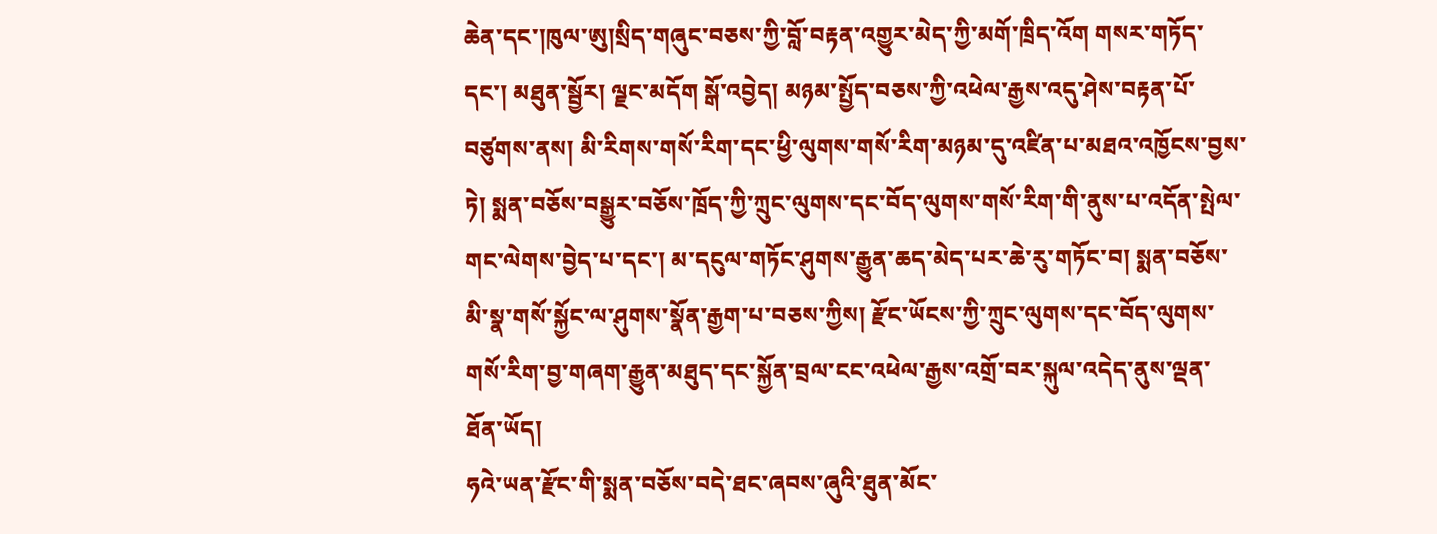ཆེན་དང་།ཁུལ་ཨུ།སྲིད་གཞུང་བཅས་ཀྱི་བློ་བརྟན་འགྱུར་མེད་ཀྱི་མགོ་ཁྲིད་འོག གསར་གཏོད་དང་། མཐུན་སྦྱོར། ལྗང་མདོག སྒོ་འབྱེད། མཉམ་སྤྱོད་བཅས་ཀྱི་འཕེལ་རྒྱས་འདུ་ཤེས་བརྟན་པོ་བཙུགས་ནས། མི་རིགས་གསོ་རིག་དང་ཕྱི་ལུགས་གསོ་རིག་མཉམ་དུ་འཛིན་པ་མཐའ་འཁྱོངས་བྱས་ཏེ། སྨན་བཅོས་བསྒྱུར་བཅོས་ཁྲོད་ཀྱི་ཀྲུང་ལུགས་དང་བོད་ལུགས་གསོ་རིག་གི་ནུས་པ་འདོན་སྤེལ་གང་ལེགས་བྱེད་པ་དང་། མ་དངུལ་གཏོང་ཤུགས་རྒྱུན་ཆད་མེད་པར་ཆེ་རུ་གཏོང་བ། སྨན་བཅོས་མི་སྣ་གསོ་སྐྱོང་ལ་ཤུགས་སྣོན་རྒྱག་པ་བཅས་ཀྱིས། རྫོང་ཡོངས་ཀྱི་ཀྲུང་ལུགས་དང་བོད་ལུགས་གསོ་རིག་བྱ་གཞག་རྒྱུན་མཐུད་དང་སྐྱོན་བྲལ་ངང་འཕེལ་རྒྱས་འགྲོ་བར་སྐུལ་འདེད་ནུས་ལྡན་ཐོན་ཡོད།
ཧའེ་ཡན་རྫོང་གི་སྨན་བཅོས་བདེ་ཐང་ཞབས་ཞུའི་ཐུན་མོང་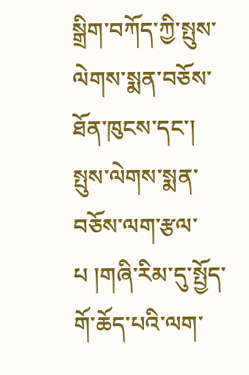སྒྲིག་བཀོད་ཀྱི་སྤུས་ལེགས་སྨན་བཅོས་ཐོན་ཁུངས་དང་། སྤུས་ལེགས་སྨན་བཅོས་ལག་རྩལ་པ །གཞི་རིམ་དུ་སྤྱོད་གོ་ཆོད་པའི་ལག་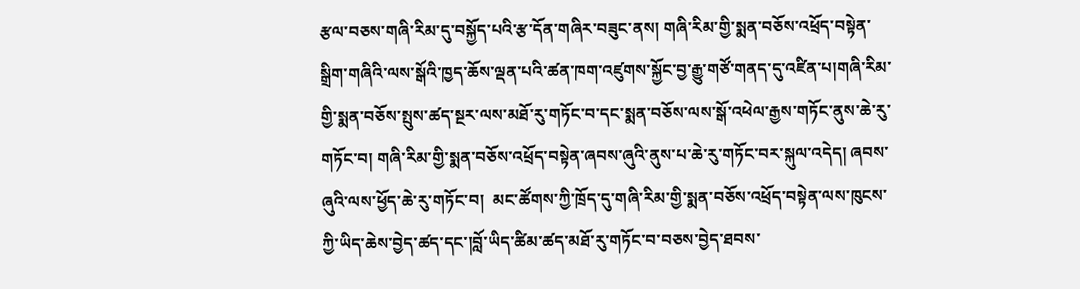རྩལ་བཅས་གཞི་རིམ་དུ་བསྐྱོད་པའི་རྩ་དོན་གཞིར་བཟུང་ནས། གཞི་རིམ་གྱི་སྨན་བཅོས་འཕྲོད་བསྟེན་སྒྲིག་གཞིའི་ལས་སྒོའི་ཁྱད་ཆོས་ལྡན་པའི་ཚན་ཁག་འཛུགས་སྐྱོང་བྱ་རྒྱུ་གཙོ་གནད་དུ་འཛིན་པ།གཞི་རིམ་གྱི་སྨན་བཅོས་སྤུས་ཚད་སྔར་ལས་མཐོ་རུ་གཏོང་བ་དང་སྨན་བཅོས་ལས་སྒོ་འཕེལ་རྒྱས་གཏོང་ནུས་ཆེ་རུ་གཏོང་བ། གཞི་རིམ་གྱི་སྨན་བཅོས་འཕྲོད་བསྟེན་ཞབས་ཞུའི་ནུས་པ་ཆེ་རུ་གཏོང་བར་སྐུལ་འདེད། ཞབས་ཞུའི་ལས་ཕྱོད་ཆེ་རུ་གཏོང་བ།  མང་ཚོགས་ཀྱི་ཁྲོད་དུ་གཞི་རིམ་གྱི་སྨན་བཅོས་འཕྲོད་བསྟེན་ལས་ཁུངས་ཀྱི་ཡིད་ཆེས་བྱེད་ཚད་དང་།བློ་ཡིད་ཚིམ་ཚད་མཐོ་རུ་གཏོང་བ་བཅས་བྱེད་ཐབས་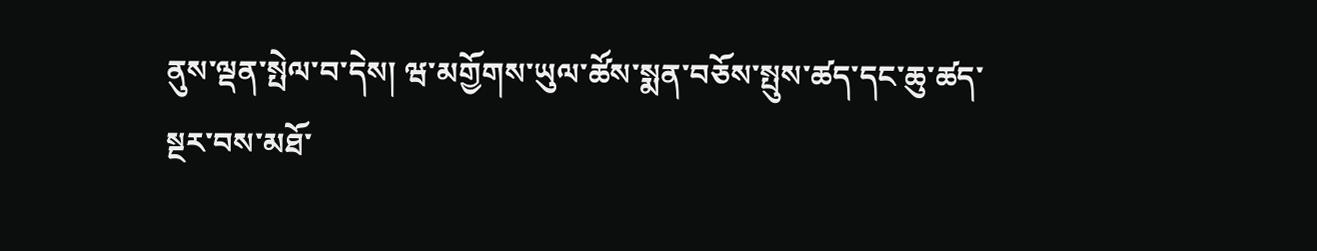ནུས་ལྡན་སྤེལ་བ་དེས། ཝ་མགྱོགས་ཡུལ་ཚོས་སྨན་བཅོས་སྤུས་ཚད་དང་ཆུ་ཚད་སྔར་བས་མཐོ་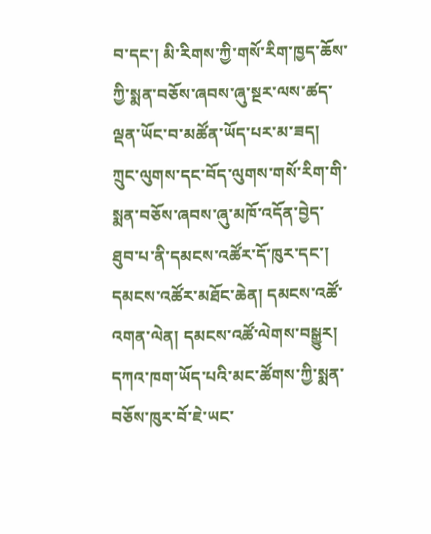བ་དང་། མི་རིགས་ཀྱི་གསོ་རིག་ཁྱད་ཆོས་ཀྱི་སྨན་བཅོས་ཞབས་ཞུ་སྔར་ལས་ཚད་ལྡན་ཡོང་བ་མཚོན་ཡོད་པར་མ་ཟད། ཀྲུང་ལུགས་དང་བོད་ལུགས་གསོ་རིག་གི་སྨན་བཅོས་ཞབས་ཞུ་མཁོ་འདོན་བྱེད་ཐུབ་པ་ནི་དམངས་འཚོར་དོ་ཁུར་དང་། དམངས་འཚོར་མཐོང་ཆེན། དམངས་འཚོ་འགན་ལེན། དམངས་འཚོ་ལེགས་བསྒྱུར། དཀའ་ཁག་ཡོད་པའི་མང་ཚོགས་ཀྱི་སྨན་བཅོས་ཁུར་བོ་ཇེ་ཡང་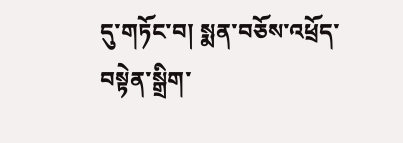དུ་གཏོང་བ། སྨན་བཅོས་འཕྲོད་བསྟེན་སྒྲིག་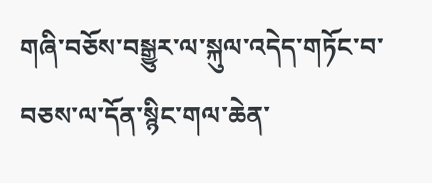གཞི་བཅོས་བསྒྱུར་ལ་སྐུལ་འདེད་གཏོང་བ་བཅས་ལ་དོན་སྙིང་གལ་ཆེན་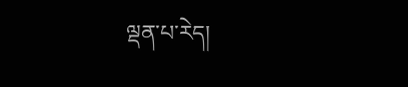ལྡན་པ་རེད།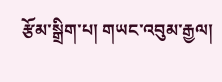རྩོམ་སྒྲིག་པ། གཡང་འབུམ་རྒྱལ།